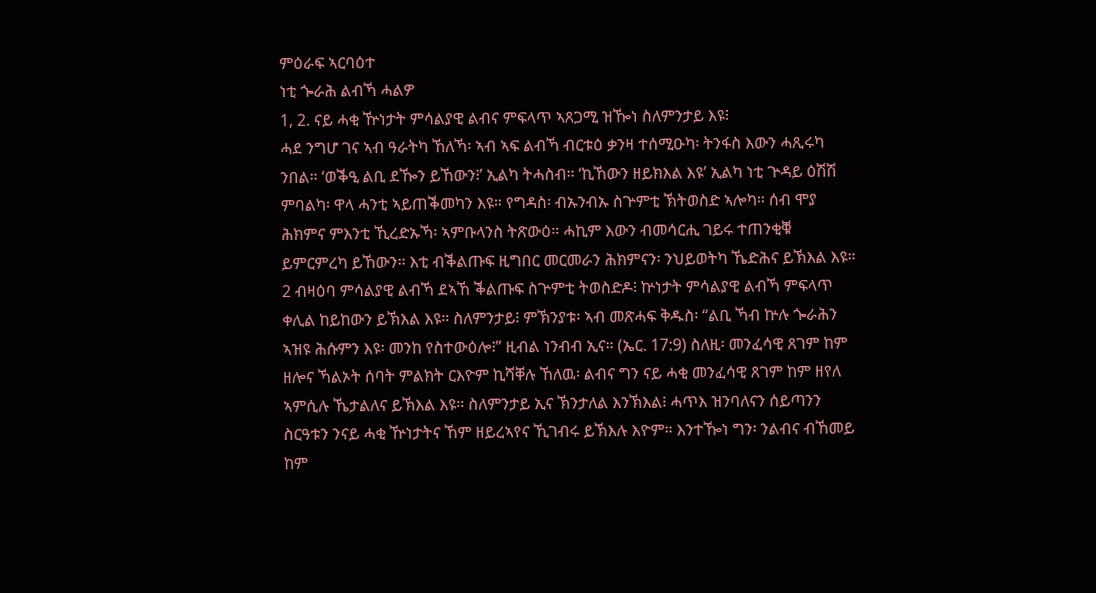ምዕራፍ ኣርባዕተ
ነቲ ጐራሕ ልብኻ ሓልዎ
1, 2. ናይ ሓቂ ዅነታት ምሳልያዊ ልብና ምፍላጥ ኣጸጋሚ ዝዀነ ስለምንታይ እዩ፧
ሓደ ንግሆ ገና ኣብ ዓራትካ ኸለኻ፡ ኣብ ኣፍ ልብኻ ብርቱዕ ቃንዛ ተሰሚዑካ፡ ትንፋስ እውን ሓጺሩካ ንበል። ‘ወቕዒ ልቢ ደዀን ይኸውን፧’ ኢልካ ትሓስብ። ‘ኪኸውን ዘይክእል እዩ’ ኢልካ ነቲ ጕዳይ ዕሽሽ ምባልካ፡ ዋላ ሓንቲ ኣይጠቕመካን እዩ። የግዳስ፡ ብኡንብኡ ስጕምቲ ኽትወስድ ኣሎካ። ሰብ ሞያ ሕክምና ምእንቲ ኺረድኡኻ፡ ኣምቡላንስ ትጽውዕ። ሓኪም እውን ብመሳርሒ ገይሩ ተጠንቂቑ ይምርምረካ ይኸውን። እቲ ብቕልጡፍ ዚግበር መርመራን ሕክምናን፡ ንህይወትካ ኼድሕና ይኽእል እዩ።
2 ብዛዕባ ምሳልያዊ ልብኻ ደኣኸ ቕልጡፍ ስጕምቲ ትወስድዶ፧ ኵነታት ምሳልያዊ ልብኻ ምፍላጥ ቀሊል ከይከውን ይኽእል እዩ። ስለምንታይ፧ ምኽንያቱ፡ ኣብ መጽሓፍ ቅዱስ፡ “ልቢ ኻብ ኵሉ ጐራሕን ኣዝዩ ሕሱምን እዩ፡ መንከ የስተውዕሎ፧” ዚብል ነንብብ ኢና። (ኤር. 17:9) ስለዚ፡ መንፈሳዊ ጸገም ከም ዘሎና ኻልኦት ሰባት ምልክት ርእዮም ኪሻቐሉ ኸለዉ፡ ልብና ግን ናይ ሓቂ መንፈሳዊ ጸገም ከም ዘየለ ኣምሲሉ ኼታልለና ይኽእል እዩ። ስለምንታይ ኢና ኽንታለል እንኽእል፧ ሓጥእ ዝንባለናን ሰይጣንን ስርዓቱን ንናይ ሓቂ ዅነታትና ኸም ዘይረኣየና ኺገብሩ ይኽእሉ እዮም። እንተዀነ ግን፡ ንልብና ብኸመይ ከም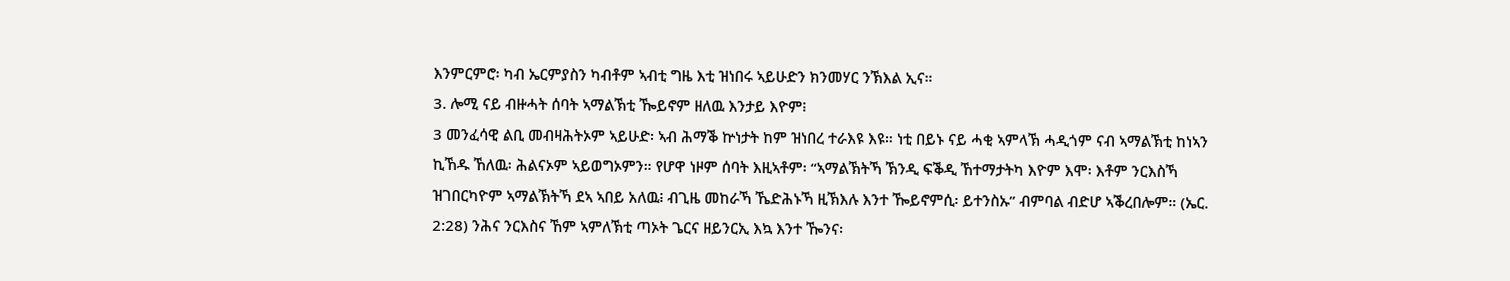እንምርምሮ፡ ካብ ኤርምያስን ካብቶም ኣብቲ ግዜ እቲ ዝነበሩ ኣይሁድን ክንመሃር ንኽእል ኢና።
3. ሎሚ ናይ ብዙሓት ሰባት ኣማልኽቲ ዀይኖም ዘለዉ እንታይ እዮም፧
3 መንፈሳዊ ልቢ መብዛሕትኦም ኣይሁድ፡ ኣብ ሕማቕ ኵነታት ከም ዝነበረ ተራእዩ እዩ። ነቲ በይኑ ናይ ሓቂ ኣምላኽ ሓዲጎም ናብ ኣማልኽቲ ከነኣን ኪኸዱ ኸለዉ፡ ሕልናኦም ኣይወግኦምን። የሆዋ ነዞም ሰባት እዚኣቶም፡ “ኣማልኽትኻ ኽንዲ ፍቕዲ ኸተማታትካ እዮም እሞ፡ እቶም ንርእስኻ ዝገበርካዮም ኣማልኽትኻ ደኣ ኣበይ አለዉ፧ ብጊዜ መከራኻ ኼድሕኑኻ ዚኽእሉ እንተ ዀይኖምሲ፡ ይተንስኡ” ብምባል ብድሆ ኣቕረበሎም። (ኤር. 2:28) ንሕና ንርእስና ኸም ኣምለኽቲ ጣኦት ጌርና ዘይንርኢ እኳ እንተ ዀንና፡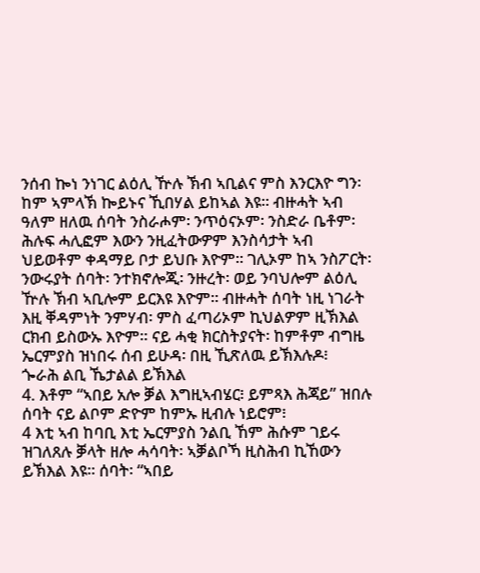ንሰብ ኰነ ንነገር ልዕሊ ዅሉ ኽብ ኣቢልና ምስ እንርእዮ ግን፡ ከም ኣምላኽ ኰይኑና ኺበሃል ይከኣል እዩ። ብዙሓት ኣብ ዓለም ዘለዉ ሰባት ንስራሖም፡ ንጥዕናኦም፡ ንስድራ ቤቶም፡ ሕሉፍ ሓሊፎም እውን ንዚፈትውዎም እንስሳታት ኣብ ህይወቶም ቀዳማይ ቦታ ይህቡ እዮም። ገሊኦም ከኣ ንስፖርት፡ ንውሩያት ሰባት፡ ንተክኖሎጂ፡ ንዙረት፡ ወይ ንባህሎም ልዕሊ ዅሉ ኽብ ኣቢሎም ይርእዩ እዮም። ብዙሓት ሰባት ነዚ ነገራት እዚ ቐዳምነት ንምሃብ፡ ምስ ፈጣሪኦም ኪህልዎም ዚኽእል ርክብ ይስውኡ እዮም። ናይ ሓቂ ክርስትያናት፡ ከምቶም ብግዜ ኤርምያስ ዝነበሩ ሰብ ይሁዳ፡ በዚ ኺጽለዉ ይኽእሉዶ፧
ጐራሕ ልቢ ኼታልል ይኽእል
4. እቶም “ኣበይ አሎ ቓል እግዚኣብሄር፧ ይምጻእ ሕጃይ” ዝበሉ ሰባት ናይ ልቦም ድዮም ከምኡ ዚብሉ ነይሮም፧
4 እቲ ኣብ ከባቢ እቲ ኤርምያስ ንልቢ ኸም ሕሱም ገይሩ ዝገለጸሉ ቓላት ዘሎ ሓሳባት፡ ኣቓልቦኻ ዚስሕብ ኪኸውን ይኽእል እዩ። ሰባት፡ “ኣበይ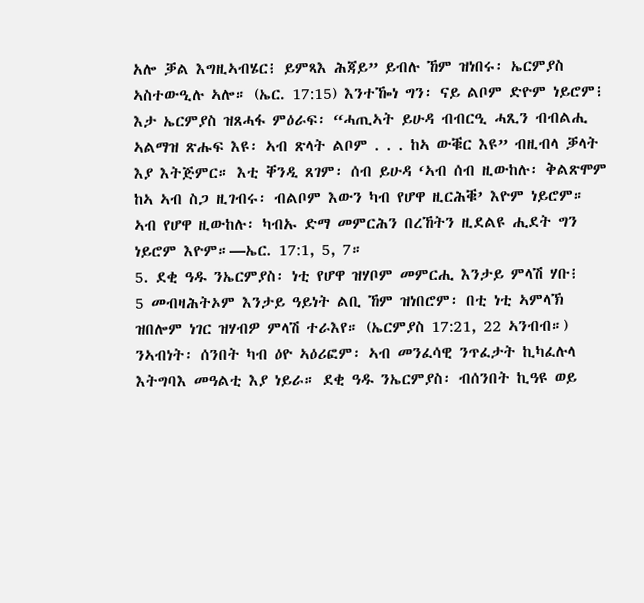አሎ ቓል እግዚኣብሄር፧ ይምጻእ ሕጃይ” ይብሉ ኸም ዝነበሩ፡ ኤርምያስ ኣስተውዒሉ ኣሎ። (ኤር. 17:15) እንተዀነ ግን፡ ናይ ልቦም ድዮም ነይሮም፧ እታ ኤርምያስ ዝጸሓፋ ምዕራፍ፡ “ሓጢኣት ይሁዳ ብብርዒ ሓጺን ብብልሒ ኣልማዝ ጽሑፍ እዩ፡ ኣብ ጽላት ልቦም . . . ከኣ ውቑር እዩ” ብዚብላ ቓላት እያ እትጅምር። እቲ ቐንዲ ጸገም፡ ሰብ ይሁዳ ‘ኣብ ሰብ ዚውከሉ፡ ቅልጽሞም ከኣ ኣብ ስጋ ዚገብሩ፡ ብልቦም እውን ካብ የሆዋ ዚርሕቑ’ እዮም ነይሮም። ኣብ የሆዋ ዚውከሉ፡ ካብኡ ድማ መምርሕን በረኸትን ዚደልዩ ሒደት ግን ነይሮም እዮም።—ኤር. 17:1, 5, 7።
5. ደቂ ዓዱ ንኤርምያስ፡ ነቲ የሆዋ ዝሃቦም መምርሒ እንታይ ምላሽ ሃቡ፧
5 መብዛሕትኦም እንታይ ዓይነት ልቢ ኸም ዝነበሮም፡ በቲ ነቲ ኣምላኽ ዝበሎም ነገር ዝሃብዎ ምላሽ ተራእየ። (ኤርምያስ 17:21, 22 ኣንብብ።) ንኣብነት፡ ሰንበት ካብ ዕዮ ኣዕሪፎም፡ ኣብ መንፈሳዊ ንጥፈታት ኪካፈሉላ እትግባእ መዓልቲ እያ ነይራ። ደቂ ዓዱ ንኤርምያስ፡ ብሰንበት ኪዓዩ ወይ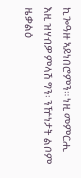ኪጐዓዙ ኣይነበሮምን። ነዚ መምርሒ እዚ ዝሃብዎ ምላሽ ግን፡ ንዅነታት ልቦም ዜቃልዕ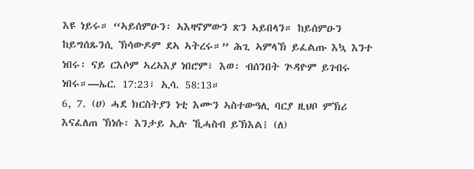እዩ ነይሩ። “ኣይሰምዑን፡ ኣእዛኖምውን ጽን ኣይበላን። ከይሰምዑን ከይግሰጹንሲ ኽሳውዶም ደኣ ኣትረሩ።” ሕጊ ኣምላኽ ይፈልጡ እኳ እንተ ነበሩ፡ ናይ ርእሶም ኣረኣእያ ነበሮም፣ እወ፡ ብሰንበት ጕዳዮም ይገብሩ ነበሩ።—ኤር. 17:23፣ ኢሳ. 58:13።
6, 7. (ሀ) ሓደ ክርስትያን ነቲ እሙን ኣስተውዓሊ ባርያ ዚህቦ ምኽሪ እናፈለጠ ኽነሱ፡ እንታይ ኢሉ ኺሓስብ ይኽእል፧ (ለ)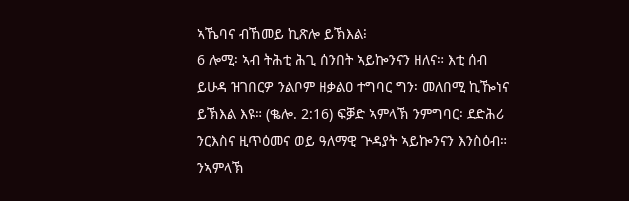ኣኼባና ብኸመይ ኪጽሎ ይኽእል፧
6 ሎሚ፡ ኣብ ትሕቲ ሕጊ ሰንበት ኣይኰንናን ዘለና። እቲ ሰብ ይሁዳ ዝገበርዎ ንልቦም ዘቃልዐ ተግባር ግን፡ መለበሚ ኪዀነና ይኽእል እዩ። (ቈሎ. 2:16) ፍቓድ ኣምላኽ ንምግባር፡ ደድሕሪ ንርእስና ዚጥዕመና ወይ ዓለማዊ ጕዳያት ኣይኰንናን እንስዕብ። ንኣምላኽ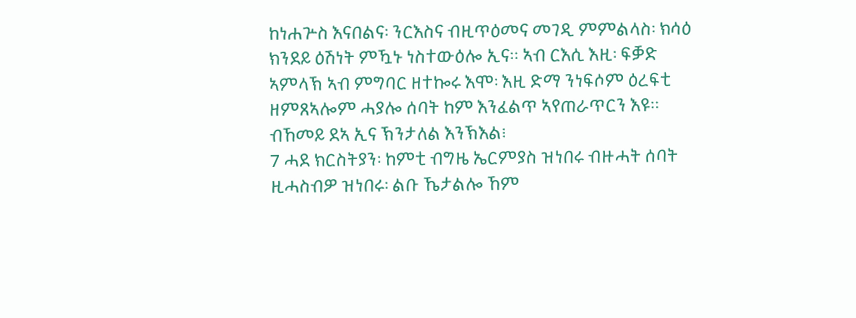ከነሐጕስ እናበልና፡ ንርእስና ብዚጥዕመና መገዲ ምምልላስ፡ ክሳዕ ክንደይ ዕሽነት ምዃኑ ነስተውዕሎ ኢና። ኣብ ርእሲ እዚ፡ ፍቓድ ኣምላኽ ኣብ ምግባር ዘተኰሩ እሞ፡ እዚ ድማ ንነፍሶም ዕረፍቲ ዘምጸኣሎም ሓያሎ ሰባት ከም እንፈልጥ ኣየጠራጥርን እዩ። ብኸመይ ደኣ ኢና ኽንታለል እንኽእል፧
7 ሓደ ክርስትያን፡ ከምቲ ብግዜ ኤርምያስ ዝነበሩ ብዙሓት ሰባት ዚሓስብዎ ዝነበሩ፡ ልቡ ኼታልሎ ኸም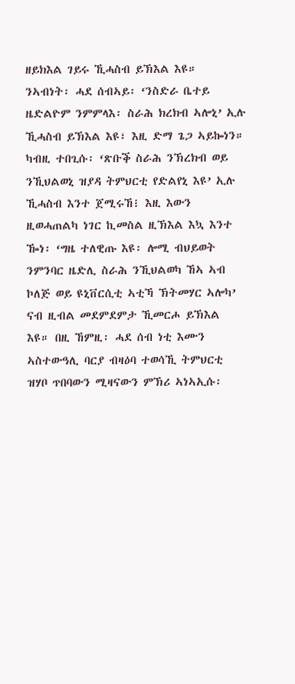ዘይክእል ገይሩ ኺሓስብ ይኽእል እዩ። ንኣብነት፡ ሓደ ሰብኣይ፡ ‘ንስድራ ቤተይ ዜድልዮም ንምምላእ፡ ስራሕ ክረክብ ኣሎኒ’ ኢሉ ኺሓስብ ይኽእል እዩ፣ እዚ ድማ ጌጋ ኣይኰነን። ካብዚ ተበጊሱ፡ ‘ጽቡቕ ስራሕ ንኽረክብ ወይ ንኺህልወኒ ዝያዳ ትምህርቲ የድልየኒ እዩ’ ኢሉ ኺሓስብ እንተ ጀሚሩኸ፧ እዚ እውን ዚወሓጠልካ ነገር ኪመስል ዚኽእል እኳ እንተ ዀነ፡ ‘ግዜ ተለዊጡ እዩ፡ ሎሚ ብህይወት ንምንባር ዜድሊ ስራሕ ንኺህልወካ ኸኣ ኣብ ኮለጅ ወይ ዩኒቨርሲቲ ኣቲኻ ኽትመሃር ኣሎካ’ ናብ ዚብል መደምደምታ ኺመርሖ ይኽእል እዩ። በዚ ኸምዚ፡ ሓደ ሰብ ነቲ እሙን ኣስተውዓሊ ባርያ ብዛዕባ ተወሳኺ ትምህርቲ ዝሃቦ ጥበባውን ሚዛናውን ምኽሪ ኣነኣኢሱ፡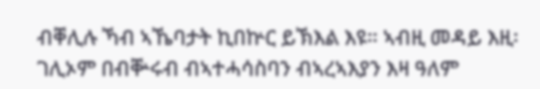ብቐሊሉ ኻብ ኣኼባታት ኪበኵር ይኽእል እዩ። ኣብዚ መዳይ እዚ፡ ገሊኦም በብቝሩብ ብኣተሓሳስባን ብኣረኣእያን እዛ ዓለም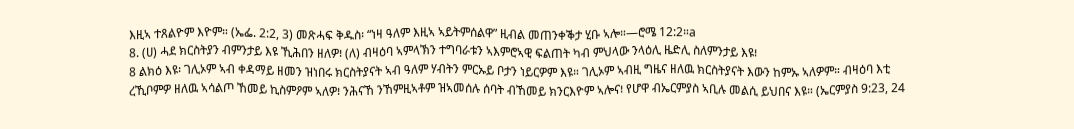እዚኣ ተጸልዮም እዮም። (ኤፌ. 2:2, 3) መጽሓፍ ቅዱስ፡ “ነዛ ዓለም እዚኣ ኣይትምሰልዋ” ዚብል መጠንቀቕታ ሂቡ ኣሎ።—ሮሜ 12:2።a
8. (ሀ) ሓደ ክርስትያን ብምንታይ እዩ ኺሕበን ዘለዎ፧ (ለ) ብዛዕባ ኣምላኽን ተግባራቱን ኣእምሮኣዊ ፍልጠት ካብ ምህላው ንላዕሊ ዜድሊ ስለምንታይ እዩ፧
8 ልክዕ እዩ፡ ገሊኦም ኣብ ቀዳማይ ዘመን ዝነበሩ ክርስትያናት ኣብ ዓለም ሃብትን ምርኡይ ቦታን ነይርዎም እዩ። ገሊኦም ኣብዚ ግዜና ዘለዉ ክርስትያናት እውን ከምኡ ኣለዎም። ብዛዕባ እቲ ረኺቦምዎ ዘለዉ ኣሳልጦ ኸመይ ኪስምዖም ኣለዎ፧ ንሕናኸ ንኸምዚኣቶም ዝኣመሰሉ ሰባት ብኸመይ ክንርእዮም ኣሎና፧ የሆዋ ብኤርምያስ ኣቢሉ መልሲ ይህበና እዩ። (ኤርምያስ 9:23, 24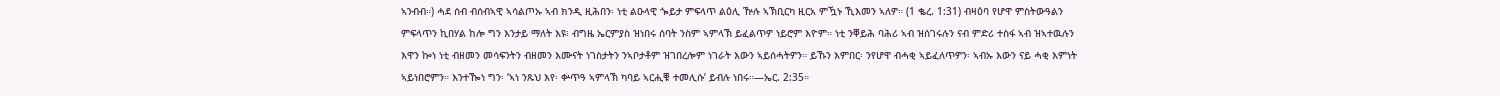ኣንብብ።) ሓደ ሰብ ብሰብኣዊ ኣሳልጦኡ ኣብ ክንዲ ዚሕበን፡ ነቲ ልዑላዊ ጐይታ ምፍላጥ ልዕሊ ዅሉ ኣኽቢርካ ዚርአ ምዃኑ ኺእመን ኣለዎ። (1 ቈረ. 1:31) ብዛዕባ የሆዋ ምስትውዓልን ምፍላጥን ኪበሃል ከሎ ግን እንታይ ማለት እዩ፧ ብግዜ ኤርምያስ ዝነበሩ ሰባት ንስም ኣምላኽ ይፈልጥዎ ነይሮም እዮም። ነቲ ንቐይሕ ባሕሪ ኣብ ዝሰገሩሉን ናብ ምድሪ ተስፋ ኣብ ዝኣተዉሉን እዋን ኰነ ነቲ ብዘመን መሳፍንትን ብዘመን እሙናት ነገስታትን ንኣቦታቶም ዝገበረሎም ነገራት እውን ኣይሰሓትዎን። ይኹን እምበር፡ ንየሆዋ ብሓቂ ኣይፈለጥዎን፡ ኣብኡ እውን ናይ ሓቂ እምነት ኣይነበሮምን። እንተዀነ ግን፡ ‘ኣነ ንጹህ እየ፡ ቍጥዓ ኣምላኽ ካባይ ኣርሒቑ ተመሊሱ’ ይብሉ ነበሩ።—ኤር. 2:35።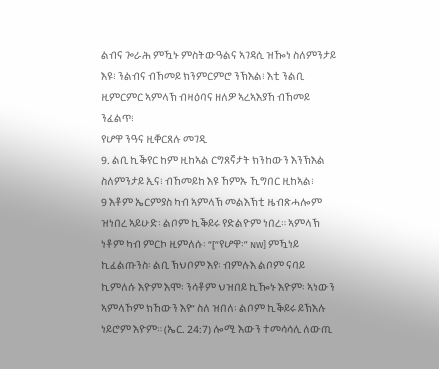ልብና ጐራሕ ምዃኑ ምስትውዓልና ኣገዳሲ ዝዀነ ስለምንታይ እዩ፧ ንልብና ብኸመይ ክንምርምሮ ንኽእል፧ እቲ ንልቢ ዚምርምር ኣምላኽ ብዛዕባና ዘለዎ ኣረኣእያኸ ብኸመይ ንፈልጥ፧
የሆዋ ንዓና ዚቐርጸሉ መገዲ
9. ልቢ ኪቕየር ከም ዚከኣል ርግጸኛታት ክንከውን እንኽእል ስለምንታይ ኢና፧ ብኸመይከ እዩ ኸምኡ ኺግበር ዚከኣል፧
9 እቶም ኤርምያስ ካብ ኣምላኽ መልእኽቲ ዜብጽሓሎም ዝነበረ ኣይሁድ፡ ልቦም ኪቕይሩ የድልዮም ነበረ። ኣምላኽ ነቶም ካብ ምርኮ ዚምለሱ፡ “[“የሆዋ፡” NW] ምዃነይ ኪፈልጡንስ፡ ልቢ ኽህቦም እየ፡ ብምሉእ ልቦም ናባይ ኪምለሱ እዮም እሞ፡ ንሳቶም ህዝበይ ኪዀኑ እዮም፡ ኣነውን ኣምላኾም ክኸውን እየ” ስለ ዝበለ፡ ልቦም ኪቕይሩ ይኽእሉ ነይሮም እዮም። (ኤር. 24:7) ሎሚ እውን ተመሳሳሊ ለውጢ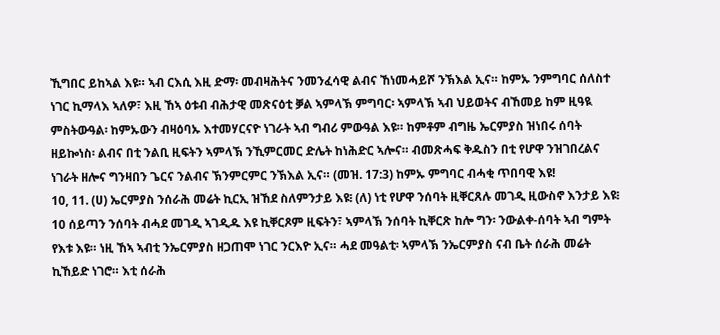ኺግበር ይከኣል እዩ። ኣብ ርእሲ እዚ ድማ፡ መብዛሕትና ንመንፈሳዊ ልብና ኸነመሓይሾ ንኽእል ኢና። ከምኡ ንምግባር ሰለስተ ነገር ኪማላእ ኣለዎ፣ እዚ ኸኣ ዕቱብ ብሕታዊ መጽናዕቲ ቓል ኣምላኽ ምግባር፡ ኣምላኽ ኣብ ህይወትና ብኸመይ ከም ዚዓዪ ምስትውዓል፡ ከምኡውን ብዛዕባኡ እተመሃርናዮ ነገራት ኣብ ግብሪ ምውዓል እዩ። ከምቶም ብግዜ ኤርምያስ ዝነበሩ ሰባት ዘይኰነስ፡ ልብና በቲ ንልቢ ዚፍትን ኣምላኽ ንኺምርመር ድሌት ከነሕድር ኣሎና። ብመጽሓፍ ቅዱስን በቲ የሆዋ ንዝገበረልና ነገራት ዘሎና ግንዛበን ጌርና ንልብና ኽንምርምር ንኽእል ኢና። (መዝ. 17:3) ከምኡ ምግባር ብሓቂ ጥበባዊ እዩ!
10, 11. (ሀ) ኤርምያስ ንሰራሕ መሬት ኪርኢ ዝኸደ ስለምንታይ እዩ፧ (ለ) ነቲ የሆዋ ንሰባት ዚቐርጸሉ መገዲ ዚውስኖ እንታይ እዩ፧
10 ሰይጣን ንሰባት ብሓደ መገዲ ኣገዲዱ እዩ ኪቐርጾም ዚፍትን፣ ኣምላኽ ንሰባት ኪቐርጽ ከሎ ግን፡ ንውልቀ-ሰባት ኣብ ግምት የእቱ እዩ። ነዚ ኸኣ ኣብቲ ንኤርምያስ ዘጋጠሞ ነገር ንርእዮ ኢና። ሓደ መዓልቲ፡ ኣምላኽ ንኤርምያስ ናብ ቤት ሰራሕ መሬት ኪኸይድ ነገሮ። እቲ ሰራሕ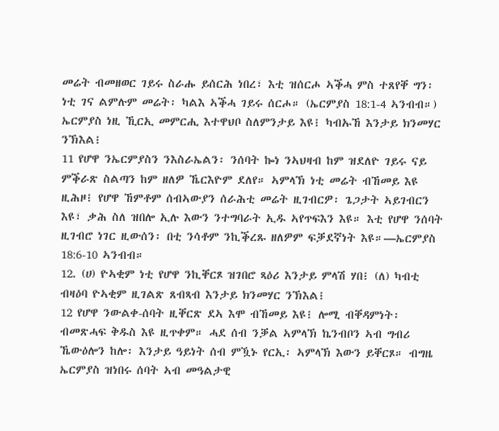መሬት ብመዘወር ገይሩ ስራሑ ይሰርሕ ነበረ፣ እቲ ዝሰርሖ ኣቕሓ ምስ ተጸየቐ ግን፡ ነቲ ገና ልምሉም መሬት፡ ካልእ ኣቕሓ ገይሩ ሰርሖ። (ኤርምያስ 18:1-4 ኣንብብ።) ኤርምያስ ነዚ ኺርኢ መምርሒ እተዋህቦ ስለምንታይ እዩ፧ ካብኡኸ እንታይ ክንመሃር ንኽእል፧
11 የሆዋ ንኤርምያስን ንእስራኤልን፡ ንሰባት ኰነ ንኣህዛብ ከም ዝደለዮ ገይሩ ናይ ምቕራጽ ስልጣን ከም ዘለዎ ኼርእዮም ደለየ። ኣምላኽ ነቲ መሬት ብኸመይ እዩ ዚሕዞ፧ የሆዋ ኸምቶም ሰብኣውያን ሰራሕቲ መሬት ዚገብርዎ፡ ጌጋታት ኣይገብርን እዩ፣ ቃሕ ስለ ዝበሎ ኢሉ እውን ንተግባራት ኢዱ ኣየጥፍእን እዩ። እቲ የሆዋ ንሰባት ዚገብሮ ነገር ዚውሰን፡ በቲ ንሳቶም ንኪቕረጹ ዘለዎም ፍቓደኛነት እዩ።—ኤርምያስ 18:6-10 ኣንብብ።
12. (ሀ) ዮኣቂም ነቲ የሆዋ ንኪቐርጾ ዝገበሮ ጻዕሪ እንታይ ምላሽ ሃበ፧ (ለ) ካብቲ ብዛዕባ ዮኣቂም ዚገልጽ ጸብጻብ እንታይ ክንመሃር ንኽእል፧
12 የሆዋ ንውልቀ-ሰባት ዚቐርጽ ደኣ እሞ ብኸመይ እዩ፧ ሎሚ ብቐዳምነት፡ ብመጽሓፍ ቅዱስ እዩ ዚጥቀም። ሓደ ሰብ ንቓል ኣምላኽ ኬንብቦን ኣብ ግብሪ ኼውዕሎን ከሎ፡ እንታይ ዓይነት ሰብ ምዃኑ የርኢ፡ ኣምላኽ እውን ይቐርጾ። ብግዜ ኤርምያስ ዝነበሩ ሰባት ኣብ መዓልታዊ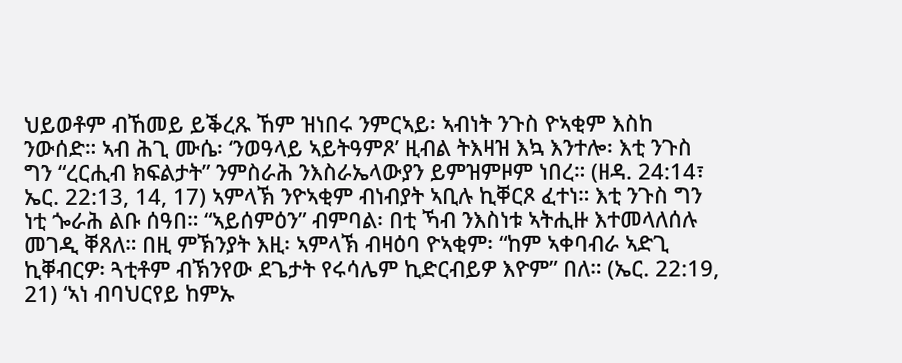ህይወቶም ብኸመይ ይቕረጹ ኸም ዝነበሩ ንምርኣይ፡ ኣብነት ንጉስ ዮኣቂም እስከ ንውሰድ። ኣብ ሕጊ ሙሴ፡ ‘ንወዓላይ ኣይትዓምጾ’ ዚብል ትእዛዝ እኳ እንተሎ፡ እቲ ንጉስ ግን “ረርሒብ ክፍልታት” ንምስራሕ ንእስራኤላውያን ይምዝምዞም ነበረ። (ዘዳ. 24:14፣ ኤር. 22:13, 14, 17) ኣምላኽ ንዮኣቂም ብነብያት ኣቢሉ ኪቐርጾ ፈተነ። እቲ ንጉስ ግን ነቲ ጐራሕ ልቡ ሰዓበ። “ኣይሰምዕን” ብምባል፡ በቲ ኻብ ንእስነቱ ኣትሒዙ እተመላለሰሉ መገዲ ቐጸለ። በዚ ምኽንያት እዚ፡ ኣምላኽ ብዛዕባ ዮኣቂም፡ “ከም ኣቀባብራ ኣድጊ ኪቐብርዎ፡ ጓቲቶም ብኽንየው ደጌታት የሩሳሌም ኪድርብይዎ እዮም” በለ። (ኤር. 22:19, 21) ‘ኣነ ብባህርየይ ከምኡ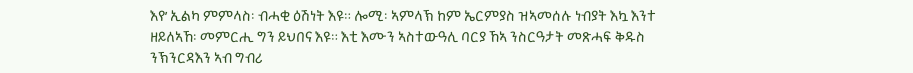እየ’ ኢልካ ምምላስ፡ ብሓቂ ዕሽነት እዩ። ሎሚ፡ ኣምላኽ ከም ኤርምያስ ዝኣመሰሉ ነብያት እኳ እንተ ዘይለኣኸ፡ መምርሒ ግን ይህበና እዩ። እቲ እሙን ኣስተውዓሊ ባርያ ኸኣ ንስርዓታት መጽሓፍ ቅዱስ ንኽንርዳእን ኣብ ግብሪ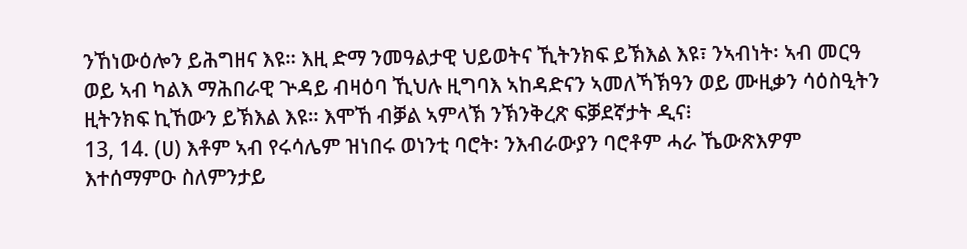ንኸነውዕሎን ይሕግዘና እዩ። እዚ ድማ ንመዓልታዊ ህይወትና ኺትንክፍ ይኽእል እዩ፣ ንኣብነት፡ ኣብ መርዓ ወይ ኣብ ካልእ ማሕበራዊ ጕዳይ ብዛዕባ ኺህሉ ዚግባእ ኣከዳድናን ኣመለኻኽዓን ወይ ሙዚቃን ሳዕስዒትን ዚትንክፍ ኪኸውን ይኽእል እዩ። እሞኸ ብቓል ኣምላኽ ንኽንቅረጽ ፍቓደኛታት ዲና፧
13, 14. (ሀ) እቶም ኣብ የሩሳሌም ዝነበሩ ወነንቲ ባሮት፡ ንእብራውያን ባሮቶም ሓራ ኼውጽእዎም እተሰማምዑ ስለምንታይ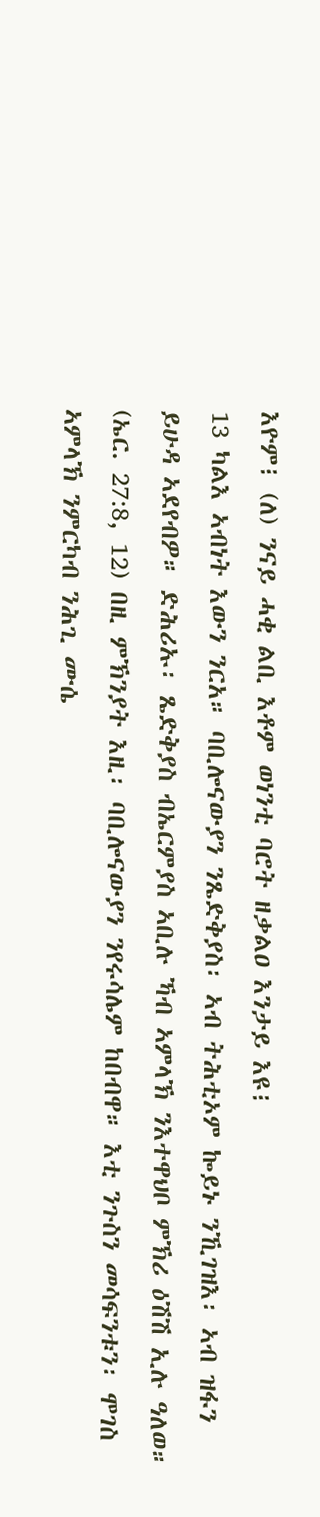እዮም፧ (ለ) ንናይ ሓቂ ልቢ እቶም ወነንቲ ባሮት ዘቃልዐ እንታይ እዩ፧
13 ካልእ ኣብነት እውን ንርአ። ባቢሎናውያን ንጼድቅያስ፡ ኣብ ትሕቲኦም ኰይኑ ንኺገዝእ፡ ኣብ ዝፋን ይሁዳ ኣደየብዎ። ድሕሪኡ፡ ጼድቅያስ ብኤርምያስ ኣቢሉ ኻብ ኣምላኽ ንእተዋህቦ ምኽሪ ዕሽሽ ኢሉ ዓለወ። (ኤር. 27:8, 12) በዚ ምኽንያት እዚ፡ ባቢሎናውያን ንየሩሳሌም ከበብዋ። እቲ ንጉስን መሳፍንቱን፡ ሞገስ ኣምላኽ ንምርካብ ንሕጊ ሙሴ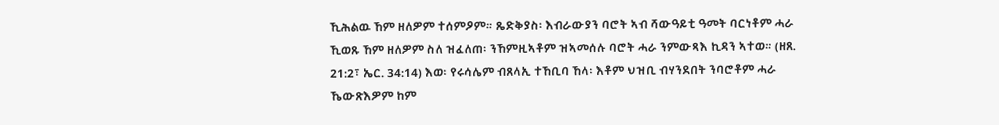ኺሕልዉ ኸም ዘለዎም ተሰምዖም። ጼድቅያስ፡ እብራውያን ባሮት ኣብ ሻውዓይቲ ዓመት ባርነቶም ሓራ ኺወጹ ኸም ዘለዎም ስለ ዝፈለጠ፡ ንኸምዚኣቶም ዝኣመሰሉ ባሮት ሓራ ንምውጻእ ኪዳን ኣተወ። (ዘጸ. 21:2፣ ኤር. 34:14) እወ፡ የሩሳሌም ብጸላኢ ተኸቢባ ኸላ፡ እቶም ህዝቢ ብሃንደበት ንባሮቶም ሓራ ኼውጽእዎም ከም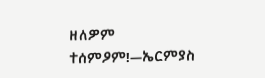ዘለዎም ተሰምዖም!—ኤርምያስ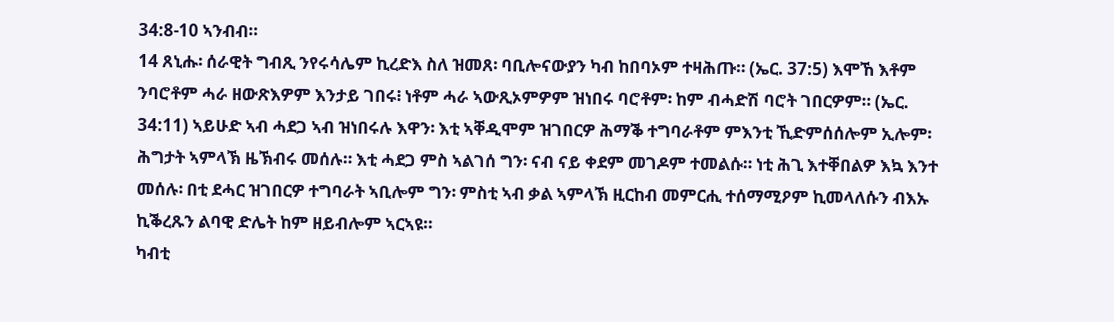34:8-10 ኣንብብ።
14 ጸኒሑ፡ ሰራዊት ግብጺ ንየሩሳሌም ኪረድእ ስለ ዝመጸ፡ ባቢሎናውያን ካብ ከበባኦም ተዛሕጡ። (ኤር. 37:5) እሞኸ እቶም ንባሮቶም ሓራ ዘውጽእዎም እንታይ ገበሩ፧ ነቶም ሓራ ኣውጺኦምዎም ዝነበሩ ባሮቶም፡ ከም ብሓድሽ ባሮት ገበርዎም። (ኤር. 34:11) ኣይሁድ ኣብ ሓደጋ ኣብ ዝነበሩሉ እዋን፡ እቲ ኣቐዲሞም ዝገበርዎ ሕማቕ ተግባራቶም ምእንቲ ኺድምሰሰሎም ኢሎም፡ ሕግታት ኣምላኽ ዜኽብሩ መሰሉ። እቲ ሓደጋ ምስ ኣልገሰ ግን፡ ናብ ናይ ቀደም መገዶም ተመልሱ። ነቲ ሕጊ እተቐበልዎ እኳ እንተ መሰሉ፡ በቲ ደሓር ዝገበርዎ ተግባራት ኣቢሎም ግን፡ ምስቲ ኣብ ቃል ኣምላኽ ዚርከብ መምርሒ ተሰማሚዖም ኪመላለሱን ብእኡ ኪቕረጹን ልባዊ ድሌት ከም ዘይብሎም ኣርኣዩ።
ካብቲ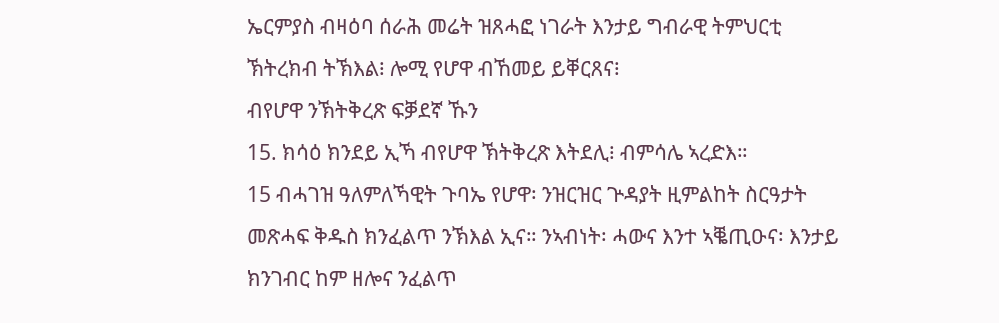ኤርምያስ ብዛዕባ ሰራሕ መሬት ዝጸሓፎ ነገራት እንታይ ግብራዊ ትምህርቲ ኽትረክብ ትኽእል፧ ሎሚ የሆዋ ብኸመይ ይቐርጸና፧
ብየሆዋ ንኽትቅረጽ ፍቓደኛ ኹን
15. ክሳዕ ክንደይ ኢኻ ብየሆዋ ኽትቅረጽ እትደሊ፧ ብምሳሌ ኣረድእ።
15 ብሓገዝ ዓለምለኻዊት ጉባኤ የሆዋ፡ ንዝርዝር ጕዳያት ዚምልከት ስርዓታት መጽሓፍ ቅዱስ ክንፈልጥ ንኽእል ኢና። ንኣብነት፡ ሓውና እንተ ኣቘጢዑና፡ እንታይ ክንገብር ከም ዘሎና ንፈልጥ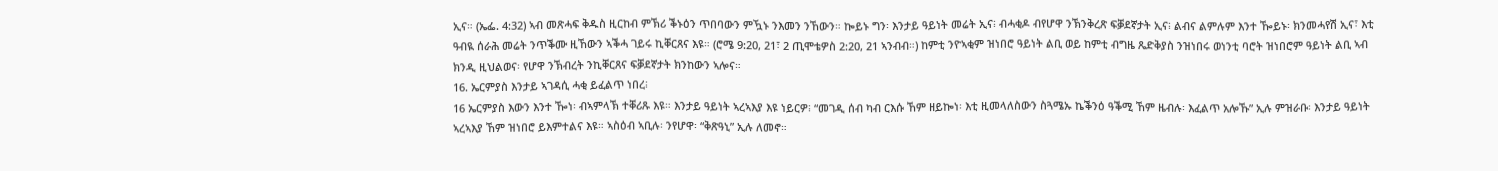ኢና። (ኤፌ. 4:32) ኣብ መጽሓፍ ቅዱስ ዚርከብ ምኽሪ ቕኑዕን ጥበባውን ምዃኑ ንእመን ንኸውን። ኰይኑ ግን፡ እንታይ ዓይነት መሬት ኢና፧ ብሓቂዶ ብየሆዋ ንኽንቅረጽ ፍቓደኛታት ኢና፧ ልብና ልምሉም እንተ ዀይኑ፡ ክንመሓየሽ ኢና፣ እቲ ዓብዪ ሰራሕ መሬት ንጥቕሙ ዚኸውን ኣቕሓ ገይሩ ኪቐርጸና እዩ። (ሮሜ 9:20, 21፣ 2 ጢሞቴዎስ 2:20, 21 ኣንብብ።) ከምቲ ንዮኣቂም ዝነበሮ ዓይነት ልቢ ወይ ከምቲ ብግዜ ጼድቅያስ ንዝነበሩ ወነንቲ ባሮት ዝነበሮም ዓይነት ልቢ ኣብ ክንዲ ዚህልወና፡ የሆዋ ንኽብረት ንኪቐርጸና ፍቓደኛታት ክንከውን ኣሎና።
16. ኤርምያስ እንታይ ኣገዳሲ ሓቂ ይፈልጥ ነበረ፧
16 ኤርምያስ እውን እንተ ዀነ፡ ብኣምላኽ ተቐሪጹ እዩ። እንታይ ዓይነት ኣረኣእያ እዩ ነይርዎ፧ “መገዲ ሰብ ካብ ርእሱ ኸም ዘይኰነ፡ እቲ ዚመላለስውን ስጓሜኡ ኬቕንዕ ዓቕሚ ኸም ዜብሉ፡ እፈልጥ አሎኹ” ኢሉ ምዝራቡ፡ እንታይ ዓይነት ኣረኣእያ ኸም ዝነበሮ ይእምተልና እዩ። ኣስዕብ ኣቢሉ፡ ንየሆዋ፡ “ቅጽዓኒ” ኢሉ ለመኖ።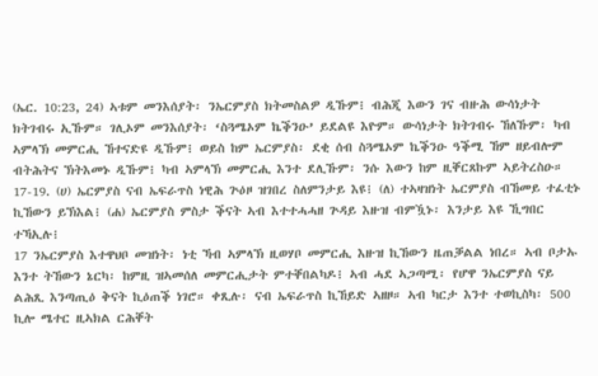(ኤር. 10:23, 24) ኣቱም መንእሰያት፡ ንኤርምያስ ክትመስልዎ ዲኹም፧ ብሕጂ እውን ገና ብዙሕ ውሳነታት ክትገብሩ ኢኹም። ገሊኦም መንእሰያት፡ ‘ስጓሜኦም ኬቕንዑ’ ይደልዩ እዮም። ውሳነታት ክትገብሩ ኸለኹም፡ ካብ ኣምላኽ መምርሒ ኸተናድዩ ዲኹም፧ ወይስ ከም ኤርምያስ፡ ደቂ ሰብ ስጓሜኦም ኬቕንዑ ዓቕሚ ኸም ዘይብሎም ብትሕትና ኽትእመኑ ዲኹም፧ ካብ ኣምላኽ መምርሒ እንተ ደሊኹም፡ ንሱ እውን ከም ዚቐርጸኩም ኣይትረስዑ።
17-19. (ሀ) ኤርምያስ ናብ ኤፍራጥስ ነዊሕ ጕዕዞ ዝገበረ ስለምንታይ እዩ፧ (ለ) ተኣዛዝነት ኤርምያስ ብኸመይ ተፈቲኑ ኪኸውን ይኽእል፧ (ሐ) ኤርምያስ ምስታ ቕናት ኣብ እተተሓሓዘ ጕዳይ እዙዝ ብምዃኑ፡ እንታይ እዩ ኺግበር ተኻኢሉ፧
17 ንኤርምያስ እተዋህቦ መዝነት፡ ነቲ ኻብ ኣምላኽ ዚወሃቦ መምርሒ እዙዝ ኪኸውን ዜጠቓልል ነበረ። ኣብ ቦታኡ እንተ ትኸውን ኔርካ፡ ከምዚ ዝኣመሰለ መምርሒታት ምተቐበልካዶ፧ ኣብ ሓደ ኣጋጣሚ፡ የሆዋ ንኤርምያስ ናይ ልሕጺ እንጣጢዕ ቅናት ኪዕጠቕ ነገሮ። ቀጺሉ፡ ናብ ኤፍራጥስ ኪኸይድ ኣዘዞ። ኣብ ካርታ እንተ ተወኪስካ፡ 500 ኪሎ ሜተር ዚኣክል ርሕቐት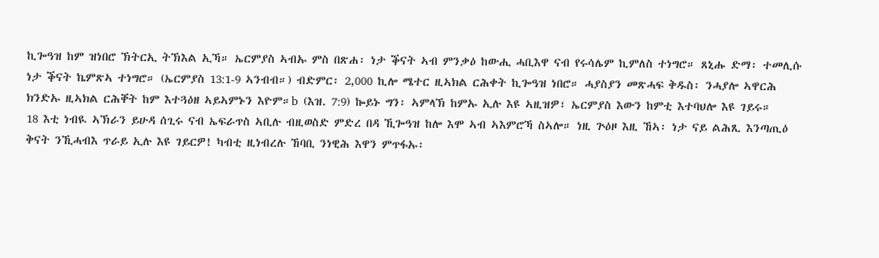ኪጐዓዝ ከም ዝነበሮ ኽትርኢ ትኽእል ኢኻ። ኤርምያስ ኣብኡ ምስ በጽሐ፡ ነታ ቕናት ኣብ ምንቃዕ ከውሒ ሓቢእዋ ናብ የሩሳሌም ኪምለስ ተነግሮ። ጸኒሑ ድማ፡ ተመሊሱ ነታ ቕናት ኬምጽኣ ተነግሮ። (ኤርምያስ 13:1-9 ኣንብብ።) ብድምር፡ 2,000 ኪሎ ሜተር ዚኣክል ርሕቀት ኪጐዓዝ ነበሮ። ሓያስያን መጽሓፍ ቅዱስ፡ ንሓያሎ ኣዋርሕ ክንድኡ ዚኣክል ርሕቐት ከም እተጓዕዘ ኣይኣምኑን እዮም።b (እዝ. 7:9) ኰይኑ ግን፡ ኣምላኽ ከምኡ ኢሉ እዩ ኣዚዝዎ፣ ኤርምያስ እውን ከምቲ እተባህሎ እዩ ገይሩ።
18 እቲ ነብዪ ኣኽራን ይሁዳ ሰጊሩ ናብ ኤፍራጥስ ኣቢሉ ብዚወስድ ምድረ በዳ ኺጐዓዝ ከሎ እሞ ኣብ ኣእምሮኻ ስኣሎ። ነዚ ጕዕዞ እዚ ኸኣ፡ ነታ ናይ ልሕጺ እንጣጢዕ ቅናት ንኺሓብእ ጥራይ ኢሉ እዩ ገይርዎ! ካብቲ ዚነብረሉ ኸባቢ ንነዊሕ እዋን ምጥፋኡ፡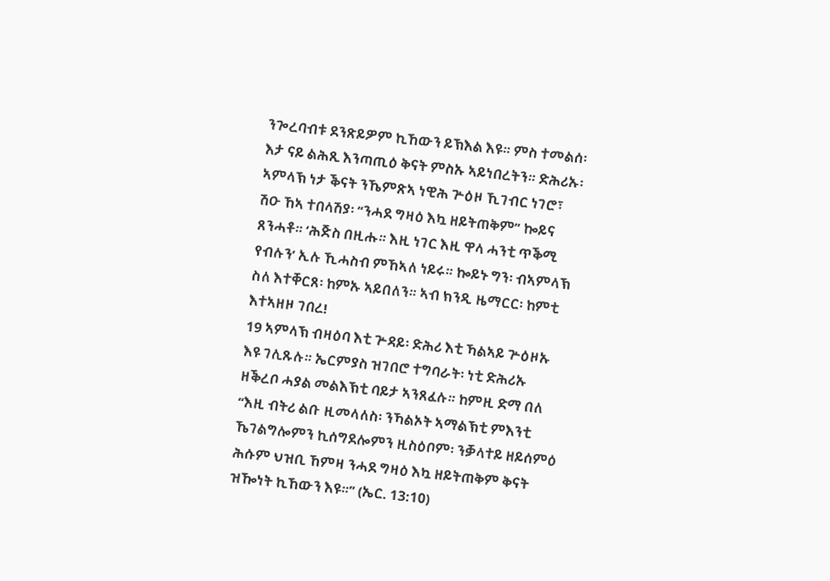ንጐረባብቱ ደንጽይዎም ኪኸውን ይኽእል እዩ። ምስ ተመልሰ፡ እታ ናይ ልሕጺ እንጣጢዕ ቅናት ምስኡ ኣይነበረትን። ድሕሪኡ፡ ኣምላኽ ነታ ቕናት ንኼምጽኣ ነዊሕ ጕዕዞ ኺገብር ነገሮ፣ ሽዑ ኸኣ ተበላሽያ፡ “ንሓደ ግዛዕ እኳ ዘይትጠቅም” ኰይና ጸንሓቶ። ‘ሕጅስ በዚሑ። እዚ ነገር እዚ ዋላ ሓንቲ ጥቕሚ የብሉን’ ኢሉ ኺሓስብ ምኸኣለ ነይሩ። ኰይኑ ግን፡ ብኣምላኽ ስለ እተቐርጸ፡ ከምኡ ኣይበለን። ኣብ ክንዲ ዜማርር፡ ከምቲ እተኣዘዞ ገበረ!
19 ኣምላኽ ብዛዕባ እቲ ጕዳይ፡ ድሕሪ እቲ ኻልኣይ ጕዕዞኡ እዩ ገሊጹሉ። ኤርምያስ ዝገበሮ ተግባራት፡ ነቲ ድሕሪኡ ዘቕረቦ ሓያል መልእኽቲ ባይታ ኣንጸፈሉ። ከምዚ ድማ በለ “እዚ ብትሪ ልቡ ዚመላለስ፡ ንኻልኦት ኣማልኽቲ ምእንቲ ኼገልግሎምን ኪሰግደሎምን ዚስዕቦም፡ ንቓላተይ ዘይሰምዕ ሕሱም ህዝቢ ኸምዛ ንሓደ ግዛዕ እኳ ዘይትጠቅም ቅናት ዝዀነት ኪኸውን እዩ።” (ኤር. 13:10)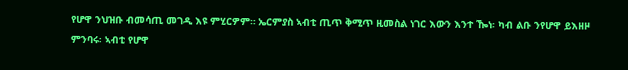የሆዋ ንህዝቡ ብመሳጢ መገዲ እዩ ምሂርዎም። ኤርምያስ ኣብቲ ጢጥ ቅሚጥ ዚመስል ነገር እውን እንተ ዀነ፡ ካብ ልቡ ንየሆዋ ይእዘዞ ምንባሩ፡ ኣብቲ የሆዋ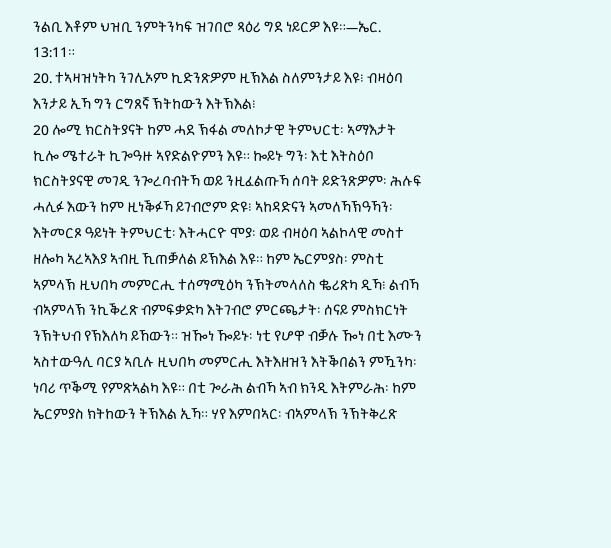ንልቢ እቶም ህዝቢ ንምትንካፍ ዝገበሮ ጻዕሪ ግደ ነይርዎ እዩ።—ኤር. 13:11።
20. ተኣዛዝነትካ ንገሊኦም ኪድንጽዎም ዚኽእል ስለምንታይ እዩ፧ ብዛዕባ እንታይ ኢኻ ግን ርግጸኛ ኽትከውን እትኽእል፧
20 ሎሚ ክርስትያናት ከም ሓደ ኽፋል መለኮታዊ ትምህርቲ፡ ኣማእታት ኪሎ ሜተራት ኪጐዓዙ ኣየድልዮምን እዩ። ኰይኑ ግን፡ እቲ እትስዕቦ ክርስትያናዊ መገዲ ንጐረባብትኻ ወይ ንዚፈልጡኻ ሰባት ይድንጽዎም፡ ሕሉፍ ሓሊፉ እውን ከም ዚነቕፉኻ ይገብሮም ድዩ፧ ኣከዳድናን ኣመለኻኽዓኻን፡ እትመርጾ ዓይነት ትምህርቲ፡ እትሓርዮ ሞያ፡ ወይ ብዛዕባ ኣልኮላዊ መስተ ዘሎካ ኣረኣእያ ኣብዚ ኺጠቓለል ይኽእል እዩ። ከም ኤርምያስ፡ ምስቲ ኣምላኽ ዚህበካ መምርሒ ተሰማሚዕካ ንኽትመላለስ ቈሪጽካ ዲኻ፧ ልብኻ ብኣምላኽ ንኪቕረጽ ብምፍቃድካ እትገብሮ ምርጫታት፡ ሰናይ ምስክርነት ንኽትህብ የኽእለካ ይኸውን። ዝዀነ ዀይኑ፡ ነቲ የሆዋ ብቓሉ ዀነ በቲ እሙን ኣስተውዓሊ ባርያ ኣቢሉ ዚህበካ መምርሒ እትእዘዝን እትቕበልን ምዃንካ፡ ነባሪ ጥቕሚ የምጽኣልካ እዩ። በቲ ጐራሕ ልብኻ ኣብ ክንዲ እትምራሕ፡ ከም ኤርምያስ ክትከውን ትኽእል ኢኻ። ሃየ እምበኣር፡ ብኣምላኽ ንኽትቅረጽ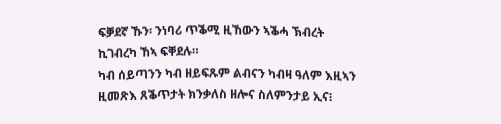ፍቓደኛ ኹን፡ ንነባሪ ጥቕሚ ዚኸውን ኣቕሓ ኽብረት ኪገብረካ ኸኣ ፍቐደሉ።
ካብ ሰይጣንን ካብ ዘይፍጹም ልብናን ካብዛ ዓለም እዚኣን ዚመጽእ ጸቕጥታት ክንቃለስ ዘሎና ስለምንታይ ኢና፧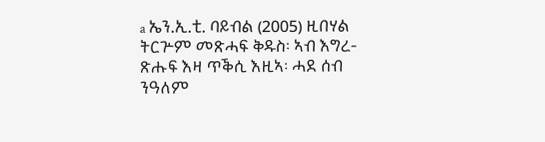a ኤን.ኢ.ቲ. ባይብል (2005) ዚበሃል ትርጕም መጽሓፍ ቅዱስ፡ ኣብ እግረ-ጽሑፍ እዛ ጥቕሲ እዚኣ፡ ሓደ ሰብ ንዓለም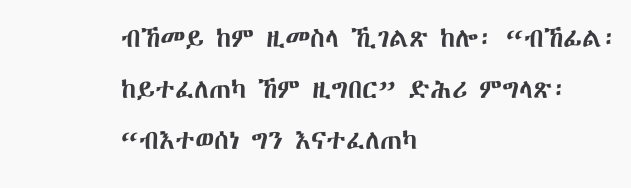ብኸመይ ከም ዚመስላ ኺገልጽ ከሎ፡ “ብኸፊል፡ ከይተፈለጠካ ኸም ዚግበር” ድሕሪ ምግላጽ፡ “ብእተወሰነ ግን እናተፈለጠካ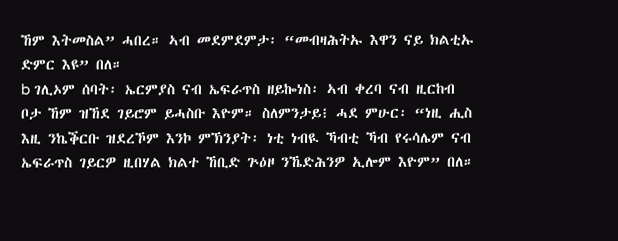ኸም እትመስል” ሓበረ። ኣብ መደምደምታ፡ “መብዛሕትኡ እዋን ናይ ክልቲኡ ድምር እዩ” በለ።
b ገሊኦም ሰባት፡ ኤርምያስ ናብ ኤፍራጥስ ዘይኰነስ፡ ኣብ ቀረባ ናብ ዚርከብ ቦታ ኸም ዝኸደ ገይሮም ይሓስቡ እዮም። ስለምንታይ፧ ሓደ ምሁር፡ “ነዚ ሒስ እዚ ንኬቕርቡ ዝደረኾም እንኮ ምኽንያት፡ ነቲ ነብዪ ኻብቲ ኻብ የሩሳሌም ናብ ኤፍራጥስ ገይርዎ ዚበሃል ክልተ ኸቢድ ጕዕዞ ንኼድሕንዎ ኢሎም እዮም” በለ።